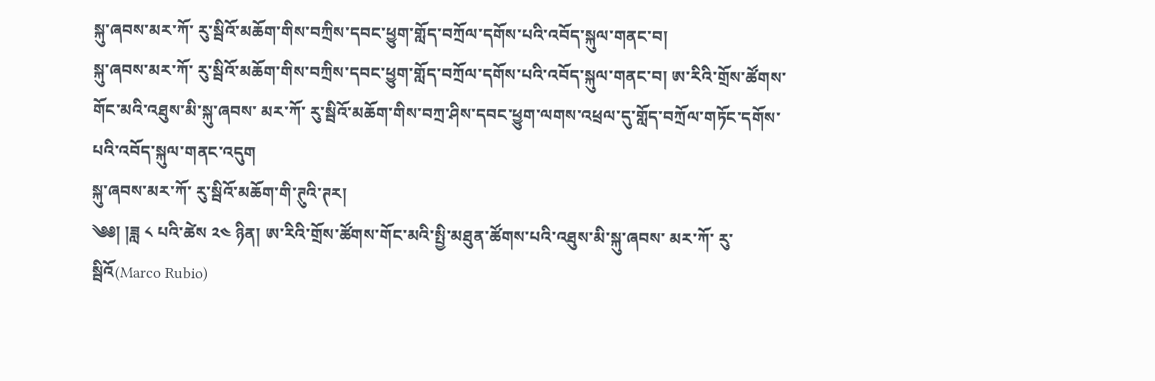སྐུ་ཞབས་མར་ཀོ་ རུ་སྦིའོ་མཆོག་གིས་བཀྲིས་དབང་ཕྱུག་གློད་བཀྲོལ་དགོས་པའི་འབོད་སྐུལ་གནང་བ།
སྐུ་ཞབས་མར་ཀོ་ རུ་སྦིའོ་མཆོག་གིས་བཀྲིས་དབང་ཕྱུག་གློད་བཀྲོལ་དགོས་པའི་འབོད་སྐུལ་གནང་བ། ཨ་རིའི་གྲོས་ཚོགས་གོང་མའི་འཐུས་མི་སྐུ་ཞབས་ མར་ཀོ་ རུ་སྦིའོ་མཆོག་གིས་བཀྲ་ཤིས་དབང་ཕྱུག་ལགས་འཕྲལ་དུ་གློད་བཀྲོལ་གཏོང་དགོས་པའི་འབོད་སྐུལ་གནང་འདུག
སྐུ་ཞབས་མར་ཀོ་ རུ་སྦིའོ་མཆོག་གི་ཊུའི་ཊར།
༄༅། །ཟླ ༨ པའི་ཚེས ༢༤ ཉིན། ཨ་རིའི་གྲོས་ཚོགས་གོང་མའི་སྤྱི་མཐུན་ཚོགས་པའི་འཐུས་མི་སྐུ་ཞབས་ མར་ཀོ་ རུ་སྦིའོ(Marco Rubio)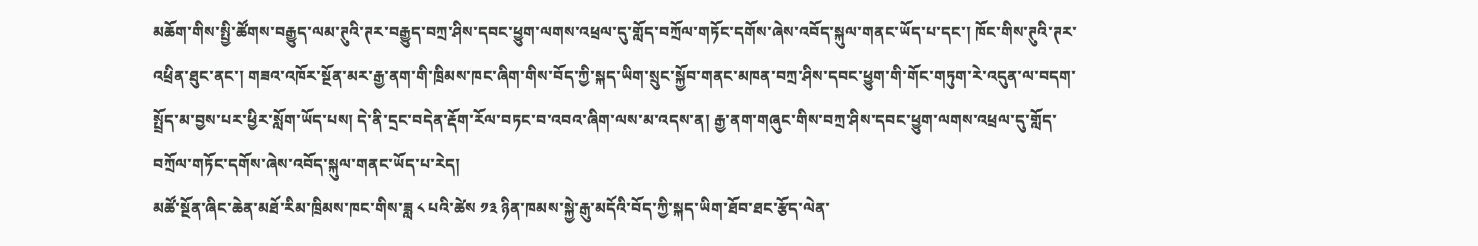མཆོག་གིས་སྤྱི་ཚོགས་བརྒྱུད་ལམ་ཊུའི་ཊར་བརྒྱུད་བཀྲ་ཤིས་དབང་ཕྱུག་ལགས་འཕྲལ་དུ་གློད་བཀྲོལ་གཏོང་དགོས་ཞེས་འབོད་སྐུལ་གནང་ཡོད་པ་དང་། ཁོང་གིས་ཊུའི་ཊར་འཕྲིན་ཐུང་ནང་། གཟའ་འཁོར་སྔོན་མར་རྒྱ་ནག་གི་ཁྲིམས་ཁང་ཞིག་གིས་བོད་ཀྱི་སྐད་ཡིག་སྲུང་སྐྱོབ་གནང་མཁན་བཀྲ་ཤིས་དབང་ཕྱུག་གི་གོང་གཏུག་རེ་འདུན་ལ་བདག་སྤྲོད་མ་བྱས་པར་ཕྱིར་སློག་ཡོད་པས། དེ་ནི་དྲང་བདེན་རྡོག་རོལ་བཏང་བ་འབའ་ཞིག་ལས་མ་འདས་ན། རྒྱ་ནག་གཞུང་གིས་བཀྲ་ཤིས་དབང་ཕྱུག་ལགས་འཕྲལ་དུ་གློད་བཀྲོལ་གཏོང་དགོས་ཞེས་འབོད་སྐུལ་གནང་ཡོད་པ་རེད།
མཚོ་སྔོན་ཞིང་ཆེན་མཐོ་རིམ་ཁྲིམས་ཁང་གིས་ཟླ ༨ པའི་ཚེས ༡༣ ཉིན་ཁམས་སྐྱེ་རྒུ་མདོའི་བོད་ཀྱི་སྐད་ཡིག་ཐོབ་ཐང་རྩོད་ལེན་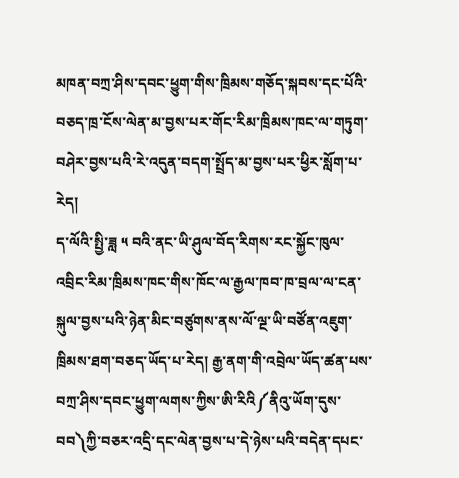མཁན་བཀྲ་ཤིས་དབང་ཕྱུག་གིས་ཁྲིམས་གཅོད་སྐབས་དང་པོའི་བཅད་ཁྲ་ངོས་ལེན་མ་བྱས་པར་གོང་རིམ་ཁྲིམས་ཁང་ལ་གཏུག་བཤེར་བྱས་པའི་རེ་འདུན་བདག་སྤྲོད་མ་བྱས་པར་ཕྱིར་སློག་པ་རེད།
ད་ལོའི་སྤྱི་ཟླ ༥ བའི་ནང་ཡི་ཤུལ་བོད་རིགས་རང་སྐྱོང་ཁུལ་འབྲིང་རིམ་ཁྲིམས་ཁང་གིས་ཁོང་ལ་རྒྱལ་ཁབ་ཁ་བྲལ་ལ་ངན་སྐུལ་བྱས་པའི་ཉེན་མིང་བཙུགས་ནས་ལོ་ལྔ་ཡི་བཙོན་འཇུག་ཁྲིམས་ཐག་བཅད་ཡོད་པ་རེད། རྒྱ་ནག་གི་འབྲེལ་ཡོད་ཚན་པས་བཀྲ་ཤིས་དབང་ཕྱུག་ལགས་ཀྱིས་ཨི་རིའི༼ནིའུ་ཡོག་དུས་བབ༽ཀྱི་བཅར་འདྲི་དང་ལེན་བྱས་པ་དེ་ཉེས་པའི་བདེན་དཔང་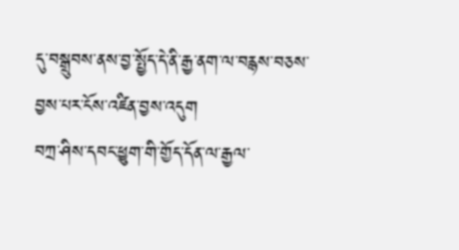དུ་བསྒྲུབས་ནས་བྱ་སྤྱོད་དེ་ནི་རྒྱ་ནག་ལ་བརྙས་བཅས་བྱས་པར་ངོས་འཛིན་བྱས་འདུག
བཀྲ་ཤིས་དབང་ཕྱུག་གི་གྱོད་དོན་ལ་རྒྱལ་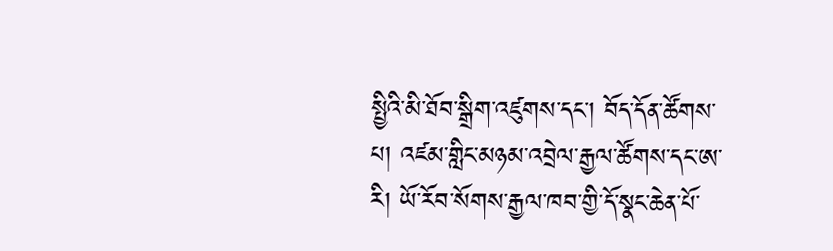སྤྱིའི་མི་ཐོབ་སྒྲིག་འཛུགས་དང་། བོད་དོན་ཚོགས་པ། འཛམ་གླིང་མཉམ་འབྲེལ་རྒྱལ་ཚོགས་དང་ཨ་རི། ཡོ་རོབ་སོགས་རྒྱལ་ཁབ་གྱི་དོ་སྣང་ཆེན་པོ་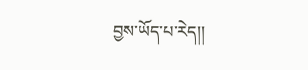བྱས་ཡོད་པ་རེད།།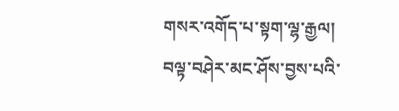གསར་འགོད་པ་སྟག་ལྷ་རྒྱལ།
བལྟ་བཤེར་མང་ཤོས་བྱས་པའི་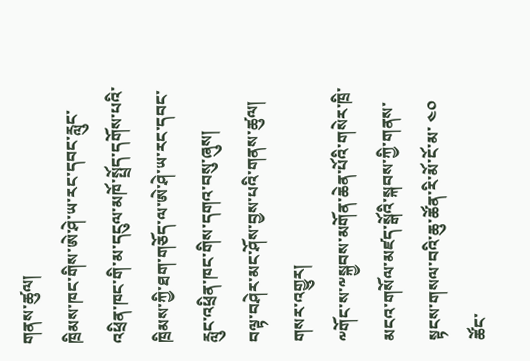གནས་ཚུལ།
ཁྲིམས་ཁང་གིས་ཨེ་ཤེ་ཡ་རང་དབང་རླུང་འཕྲིན་ཁང་གི་མ་དངུལ་མཁོ་སྤྲོད་དགོས་པའི་ཁྲིམས་ཀྱི་ཐག་གཅོད་ལ་ཨེ་ཤེ་ཡ་རང་དབང་རླུང་འཕྲིན་ཁང་གིས་དགའ་བསུ་ཞུས།
བལྟ་བཤེར་མང་ཤོས་བྱས་པའི་གནས་ཚུལ།
གསར་འགྱུར།
༸གོང་ས་༸སྐྱབས་མགོན་ཆེན་པོའི་གསེར་ཁྲི་མངའ་གསོལ་མཛད་སྒོའི་སྐབས་ཀྱི་གནས་སྟངས་གསལ་བའི་ཆུ་ཚོན་རི་མོ་ངོ་མ་ ༤༠ ཚོང་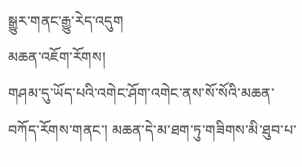སྒྱུར་གནང་རྒྱུ་རེད་འདུག
མཆན་འཇོག་རོགས།
གཤམ་དུ་ཡོད་པའི་འགེང་ཤོག་འགེང་ནས་སོ་སོའི་མཆན་བཀོད་རོགས་གནང་། མཆན་དེ་མ་ཐག་ཏུ་གཟིགས་མི་ཐུབ་པ་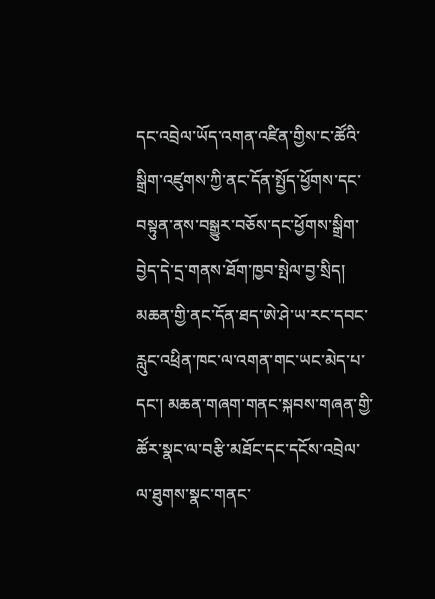དང་འབྲེལ་ཡོད་འགན་འཛིན་གྱིས་ང་ཚོའི་སྒྲིག་འཛུགས་ཀྱི་ནང་དོན་སྤྱོད་ཕྱོགས་དང་བསྟུན་ནས་བསྒྱུར་བཅོས་དང་ཕྱོགས་སྒྲིག་བྱེད་དེ་དྲ་གནས་ཐོག་ཁྱབ་སྤེལ་བྱ་སྲིད། མཆན་གྱི་ནང་དོན་ཐད་ཨེ་ཤེ་ཡ་རང་དབང་རླུང་འཕྲིན་ཁང་ལ་འགན་གང་ཡང་མེད་པ་དང་། མཆན་གཞག་གནང་སྐབས་གཞན་གྱི་ཚོར་སྣང་ལ་བརྩི་མཐོང་དང་དངོས་འབྲེལ་ལ་ཐུགས་སྣང་གནང་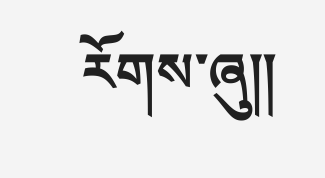རོགས་ཞུ༎